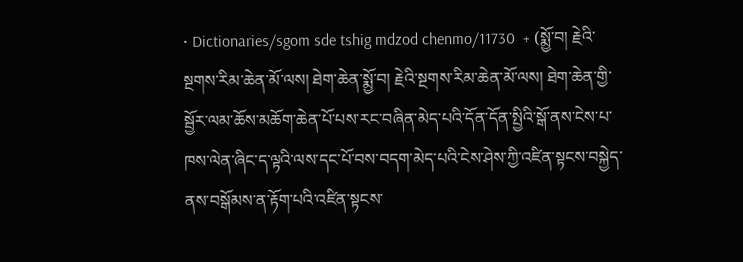• Dictionaries/sgom sde tshig mdzod chenmo/11730  + (སྨྱོ་བ། རྗེའི་སྔགས་རིམ་ཆེན་མོ་ལས། ཐེག་ཆེན་སྨྱོ་བ། རྗེའི་སྔགས་རིམ་ཆེན་མོ་ལས། ཐེག་ཆེན་གྱི་སྦྱོར་ལམ་ཆོས་མཆོག་ཆེན་པོ་པས་རང་བཞིན་མེད་པའི་དོན་དོན་སྤྱིའི་སྒོ་ནས་ངེས་པ་ཁས་ལེན་ཞིང་ད་ལྟའི་ལས་དང་པོ་བས་བདག་མེད་པའི་ངེས་ཤེས་ཀྱི་འཛིན་སྟངས་བསྐྱེད་ནས་བསྒོམས་ན་རྟོག་པའི་འཛིན་སྟངས་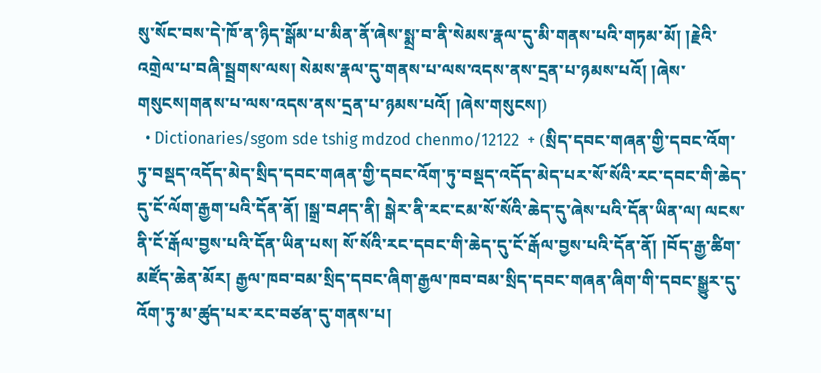སུ་སོང་བས་དེ་ཁོ་ན་ཉིད་སྒོམ་པ་མིན་ནོ་ཞེས་སྨྲ་བ་ནི་སེམས་རྣལ་དུ་མི་གནས་པའི་གཏམ་མོ། །རྗེའི་འགྲེལ་པ་བཞི་སྦྲགས་ལས། སེམས་རྣལ་དུ་གནས་པ་ལས་འདས་ནས་དྲན་པ་ཉམས་པའོ། །ཞེས་གསུངས།གནས་པ་ལས་འདས་ནས་དྲན་པ་ཉམས་པའོ། །ཞེས་གསུངས།)
  • Dictionaries/sgom sde tshig mdzod chenmo/12122  + (སྲིད་དབང་གཞན་གྱི་དབང་འོག་ཏུ་བསྡད་འདོད་མེད་སྲིད་དབང་གཞན་གྱི་དབང་འོག་ཏུ་བསྡད་འདོད་མེད་པར་སོ་སོའི་རང་དབང་གི་ཆེད་དུ་ངོ་ལོག་རྒྱག་པའི་དོན་ནོ། །སྒྲ་བཤད་ནི། སྒེར་ནི་རང་ངམ་སོ་སོའི་ཆེད་དུ་ཞེས་པའི་དོན་ཡིན་ལ། ལངས་ནི་ངོ་རྒོལ་བྱས་པའི་དོན་ཡིན་པས། སོ་སོའི་རང་དབང་གི་ཆེད་དུ་ངོ་རྒོལ་བྱས་པའི་དོན་ནོ། །བོད་རྒྱ་ཚིག་མཛོད་ཆེན་མོར། རྒྱལ་ཁབ་བམ་སྲིད་དབང་ཞིག་རྒྱལ་ཁབ་བམ་སྲིད་དབང་གཞན་ཞིག་གི་དབང་སྒྱུར་དུ་འོག་ཏུ་མ་ཚུད་པར་རང་བཙན་དུ་གནས་པ།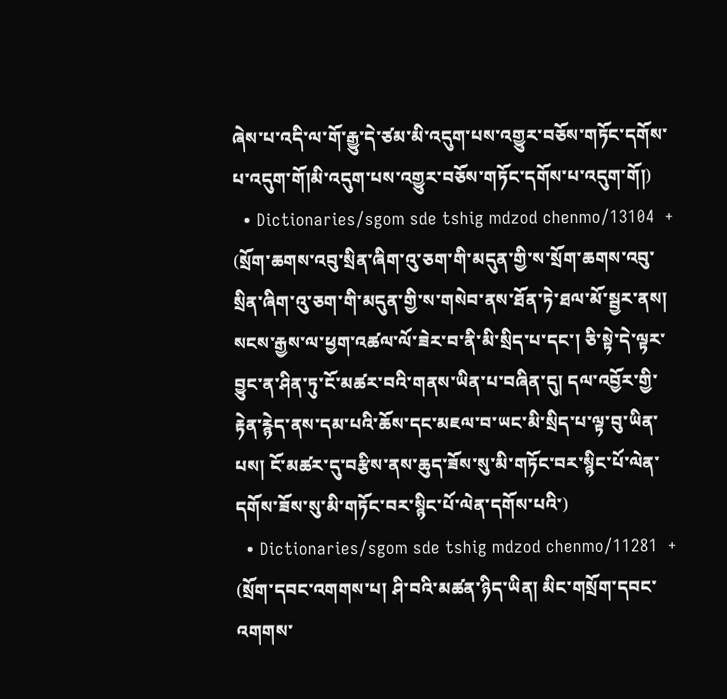ཞེས་པ་འདི་ལ་གོ་རྒྱུ་དེ་ཙམ་མི་འདུག་པས་འགྱུར་བཅོས་གཏོང་དགོས་པ་འདུག་གོ།མི་འདུག་པས་འགྱུར་བཅོས་གཏོང་དགོས་པ་འདུག་གོ།)
  • Dictionaries/sgom sde tshig mdzod chenmo/13104  + (སྲོག་ཆགས་འབུ་སྲིན་ཞིག་འུ་ཅག་གི་མདུན་གྱི་ས་སྲོག་ཆགས་འབུ་སྲིན་ཞིག་འུ་ཅག་གི་མདུན་གྱི་ས་གསེབ་ནས་ཐོན་ཏེ་ཐལ་མོ་སྦྱར་ནས། སངས་རྒྱས་ལ་ཕྱག་འཚལ་ལོ་ཟེར་བ་ནི་མི་སྲིད་པ་དང་། ཅི་སྟེ་དེ་ལྟར་བྱུང་ན་ཤིན་ཏུ་ངོ་མཚར་བའི་གནས་ཡིན་པ་བཞིན་དུ། དལ་འབྱོར་གྱི་རྟེན་རྙེད་ནས་དམ་པའི་ཆོས་དང་མཇལ་བ་ཡང་མི་སྲིད་པ་ལྟ་བུ་ཡིན་པས། ངོ་མཚར་དུ་བརྩིས་ནས་ཆུད་ཟོས་སུ་མི་གཏོང་བར་སྙིང་པོ་ལེན་དགོས་ཟོས་སུ་མི་གཏོང་བར་སྙིང་པོ་ལེན་དགོས་པའི་)
  • Dictionaries/sgom sde tshig mdzod chenmo/11281  + (སྲོག་དབང་འགགས་པ། ཤི་བའི་མཚན་ཉིད་ཡིན། མིང་གསྲོག་དབང་འགགས་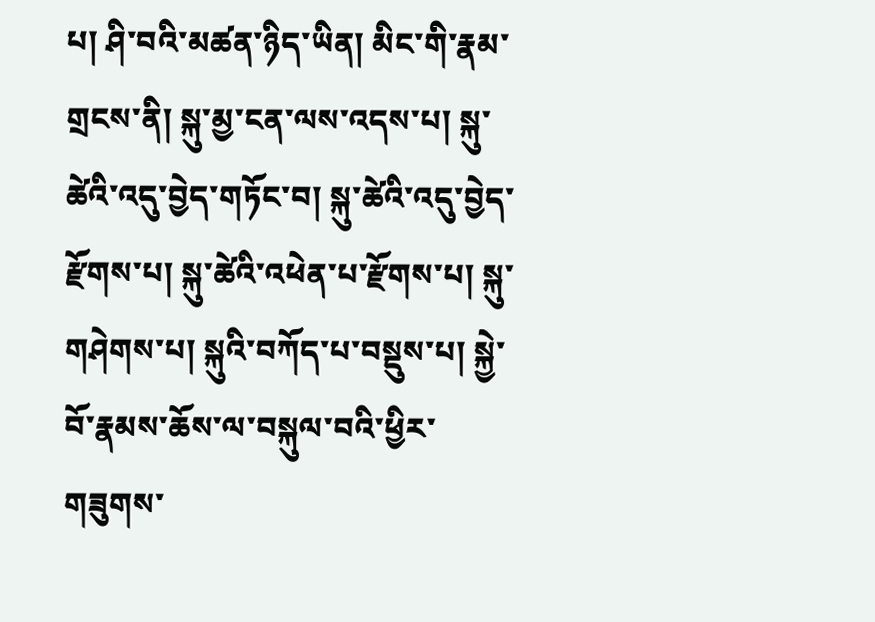པ། ཤི་བའི་མཚན་ཉིད་ཡིན། མིང་གི་རྣམ་གྲངས་ནི། སྐུ་མྱ་ངན་ལས་འདས་པ། སྐུ་ཚེའི་འདུ་བྱེད་གཏོང་བ། སྐུ་ཚེའི་འདུ་བྱེད་རྫོགས་པ། སྐུ་ཚེའི་འཕེན་པ་རྫོགས་པ། སྐུ་གཤེགས་པ། སྐུའི་བཀོད་པ་བསྡུས་པ། སྐྱེ་བོ་རྣམས་ཆོས་ལ་བསྐུལ་བའི་ཕྱིར་གཟུགས་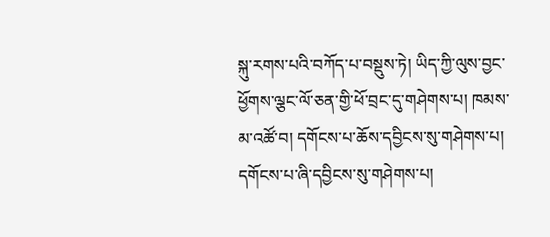སྐུ་རགས་པའི་བཀོད་པ་བསྡུས་ཏེ། ཡིད་ཀྱི་ལུས་བྱང་ཕྱོགས་ལྕང་ལོ་ཅན་གྱི་ཕོ་བྲང་དུ་གཤེགས་པ། ཁམས་མ་འཚོ་བ། དགོངས་པ་ཆོས་དབྱིངས་སུ་གཤེགས་པ། དགོངས་པ་ཞི་དབྱིངས་སུ་གཤེགས་པ།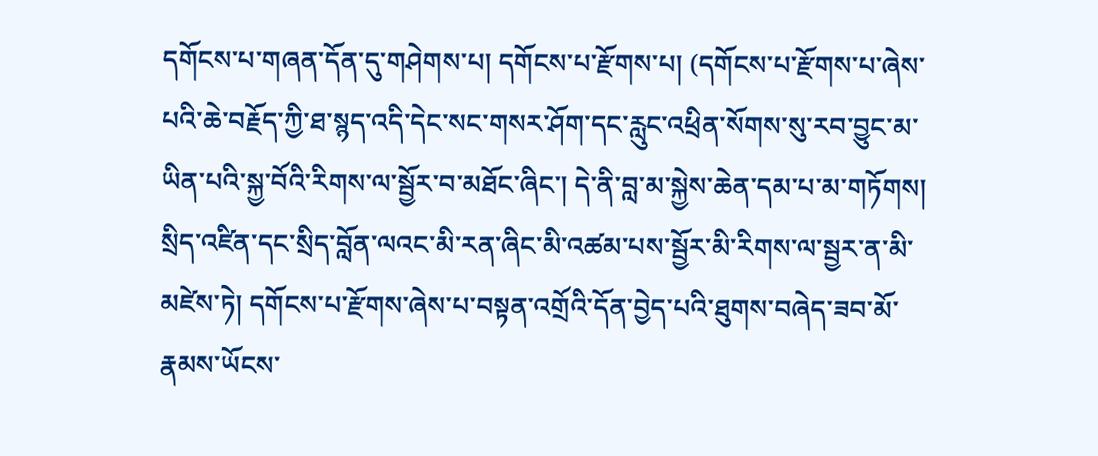དགོངས་པ་གཞན་དོན་དུ་གཤེགས་པ། དགོངས་པ་རྫོགས་པ། (དགོངས་པ་རྫོགས་པ་ཞེས་པའི་ཆེ་བརྗོད་ཀྱི་ཐ་སྙད་འདི་དེང་སང་གསར་ཤོག་དང་རླུང་འཕྲིན་སོགས་སུ་རབ་བྱུང་མ་ཡིན་པའི་སྐྱ་བོའི་རིགས་ལ་སྦྱོར་བ་མཐོང་ཞིང་། དེ་ནི་བླ་མ་སྐྱེས་ཆེན་དམ་པ་མ་གཏོགས། སྲིད་འཛིན་དང་སྲིད་བློན་ལའང་མི་རན་ཞིང་མི་འཚམ་པས་སྦྱོར་མི་རིགས་ལ་སྦྱར་ན་མི་མཛེས་ཏེ། དགོངས་པ་རྫོགས་ཞེས་པ་བསྟན་འགྲོའི་དོན་བྱེད་པའི་ཐུགས་བཞེད་ཟབ་མོ་རྣམས་ཡོངས་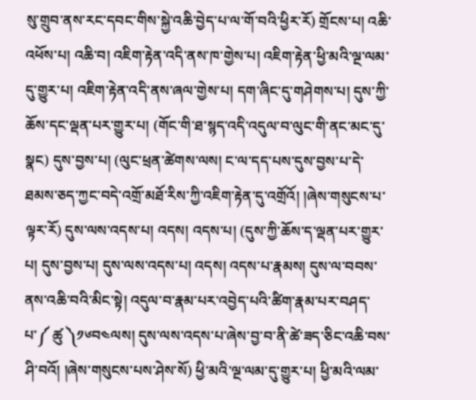སུ་གྲུབ་ནས་རང་དབང་གིས་སྐྱེ་འཆི་བྱེད་པ་ལ་གོ་བའི་ཕྱིར་རོ) གྲོངས་པ། འཆི་འཕོས་པ། འཆི་བ། འཇིག་རྟེན་འདི་ནས་ཁ་གྱེས་པ། འཇིག་རྟེན་ཕྱི་མའི་ལྔ་ལམ་དུ་གྱུར་པ། འཇིག་རྟེན་འདི་ནས་ཞལ་གྱེས་པ། དག་ཞིང་དུ་གཤེགས་པ། དུས་ཀྱི་ཆོས་དང་ལྡན་པར་གྱུར་པ། (གོང་གི་ཐ་སྙད་འདི་འདུལ་བ་ལུང་གི་ནང་མང་དུ་སྣང) དུས་བྱས་པ། (ལུང་ཕྲན་ཚེགས་ལས། ང་ལ་དད་པས་དུས་བྱས་པ་དེ་ཐམས་ཅད་ཀྱང་བདེ་འགྲོ་མཐོ་རིས་ཀྱི་འཇིག་རྟེན་དུ་འགྲོའོ། །ཞེས་གསུངས་པ་ལྟར་རོ) དུས་ལས་འདས་པ། འདས། འདས་པ། (དུས་ཀྱི་ཆོས་ད་ལྡན་པར་གྱུར་པ། དུས་བྱས་པ། དུས་ལས་འདས་པ། འདས། འདས་པ་རྣམས། དུས་ལ་བབས་ནས་འཆི་བའི་མིང་སྟེ། འདུལ་བ་རྣམ་པར་འབྱེད་པའི་ཚིག་རྣམ་པར་བཤད་པ་༼ ཚུ ༽༡༦བ༤ལས། དུས་ལས་འདས་པ་ཞེས་བྱ་བ་ནི་ཚེ་ཟད་ཅིང་འཆི་བས་ཤི་བའོ། །ཞེས་གསུངས་པས་ཤེས་སོ) ཕྱི་མའི་ལྔ་ལམ་དུ་གྱུར་པ། ཕྱི་མའི་ལམ་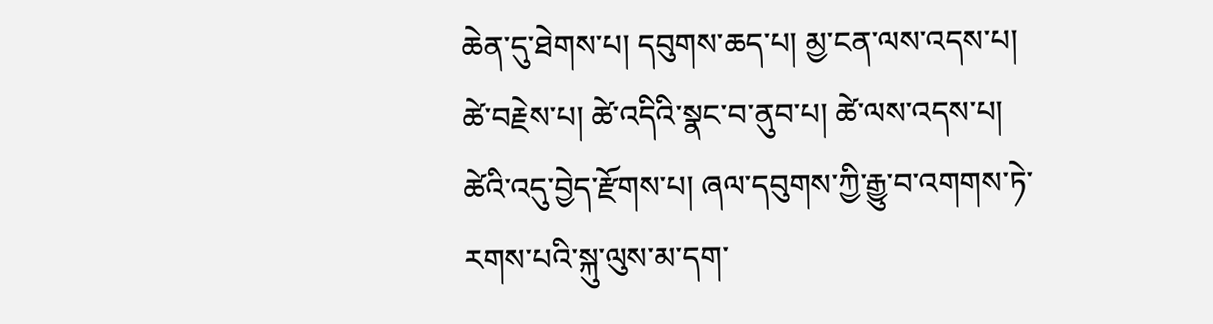ཆེན་དུ་ཐེགས་པ། དབུགས་ཆད་པ། མྱ་ངན་ལས་འདས་པ། ཚེ་བརྗེས་པ། ཚེ་འདིའི་སྣང་བ་ནུབ་པ། ཚེ་ལས་འདས་པ། ཚེའི་འདུ་བྱེད་རྫོགས་པ། ཞལ་དབུགས་ཀྱི་རྒྱུ་བ་འགགས་ཏེ་རགས་པའི་སྐུ་ལུས་མ་དག་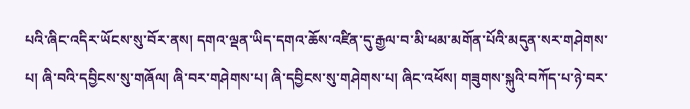པའི་ཞིང་འདིར་ཡོངས་སུ་བོར་ནས། དགའ་ལྡན་ཡིད་དགའ་ཆོས་འཛིན་དུ་རྒྱལ་བ་མི་ཕམ་མགོན་པོའི་མདུན་སར་གཤེགས་པ། ཞི་བའི་དབྱིངས་སུ་གཞོལ། ཞི་བར་གཤེགས་པ། ཞི་དབྱིངས་སུ་གཤེགས་པ། ཞིང་འཕོས། གཟུགས་སྐུའི་བཀོད་པ་ཉེ་བར་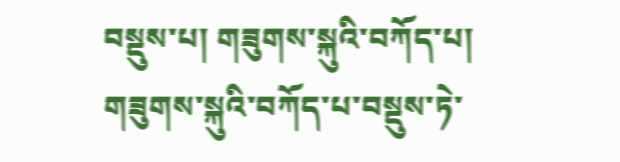བསྡུས་པ། གཟུགས་སྐུའི་བཀོད་པ། གཟུགས་སྐུའི་བཀོད་པ་བསྡུས་ཏེ་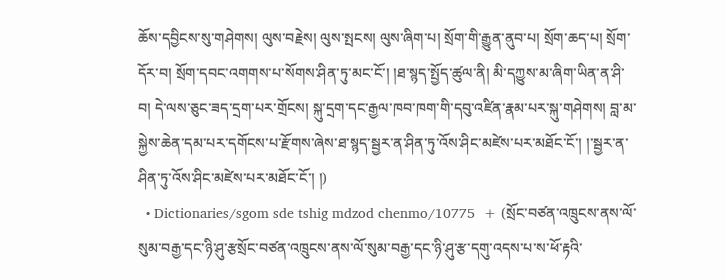ཆོས་དབྱིངས་སུ་གཤེགས། ལུས་བརྗེས། ལུས་སྤངས། ལུས་ཞིག་པ། སྲོག་གི་རྒྱུན་ནུབ་པ། སྲོག་ཆད་པ། སྲོག་དོར་བ། སྲོག་དབང་འགགས་པ་སོགས་ཤིན་ཏུ་མང་ངོ་། །ཐ་སྙད་སྤྱོད་ཚུལ་ནི། མི་དཀྱུས་མ་ཞིག་ཡིན་ན་ཤི་བ། དེ་ལས་ཅུང་ཟད་དྲག་པར་གྲོངས། སྐུ་དྲག་དང་རྒྱལ་ཁབ་ཁག་གི་དབུ་འཛིན་རྣམ་པར་སྐུ་གཤེགས། བླ་མ་སྐྱེས་ཆེན་དམ་པར་དགོངས་པ་རྫོགས་ཞེས་ཐ་སྙད་སྦྱར་ན་ཤིན་ཏུ་འོས་ཤིང་མཛེས་པར་མཐོང་ངོ་། །་སྦྱར་ན་ཤིན་ཏུ་འོས་ཤིང་མཛེས་པར་མཐོང་ངོ་། །)
  • Dictionaries/sgom sde tshig mdzod chenmo/10775  + (སྲོང་བཙན་འཁྲུངས་ནས་ལོ་སུམ་བརྒྱ་དང་ཉི་ཤུ་རྩསྲོང་བཙན་འཁྲུངས་ནས་ལོ་སུམ་བརྒྱ་དང་ཉི་ཤུ་རྩ་དགུ་འདས་པ་ས་ཕོ་རྟའི་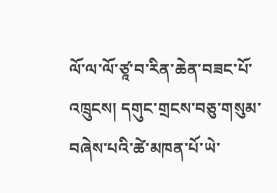ལོ་ལ་ལོ་ཙཱ་བ་རིན་ཆེན་བཟང་པོ་འཁྲུངས། དགུང་གྲངས་བཅུ་གསུམ་བཞེས་པའི་ཚེ་མཁན་པོ་ཡེ་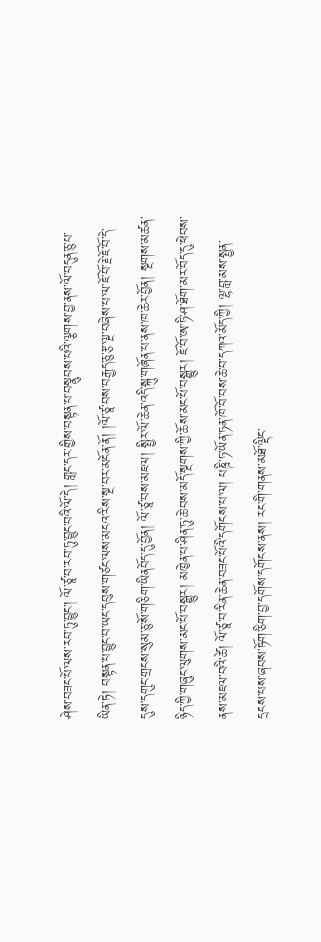ཤེས་བཟང་པོ་ལས་རབ་ཏུ་བྱུང་། ལོ་ཙཱ་བ་རབ་ཏུ་བྱུང་བའི་ལོ་དེ། གླང་དར་གྱིས་བསྟན་པ་བསྣུབས་པའི་ལྕགས་བྱ་ནས་ལོ་བདུན་ཅུ་པ་ཡིན་ཏེ། བསྟན་པ་བྱུང་བ་ཡང་དབུས་གཙང་ལས་མངའ་རིས་སྔ་བར་མངོན་ནོ། །ལོ་ཙཱ་བས་བརྒྱད་ཅུ་རྩ་ལྔ་བཞེས་པ་ལ་ཇོ་བོ་རྗེ་ཇོ་བོ་དེ་དུས་དགུང་གྲངས་སུམ་ཅུ་སོ་གཅིག་ཡིནབོད་དུ་བྱོན། ལོ་ཙཱ་བས་མཇལ། སྤྱིར་ལོ་ཆེན་འདི་སྐུ་གཞོན་པ་ནས་ཁ་ཆེར་བྱོན། སྔགས་མཚན་ཉིད་ཀྱི་གཞུང་ལུགས་མང་པོ་བསྒྱུར། མཁྱེན་པ་ཤིན་ཏུ་ཆེ་བས་མདོ་སྔགས་ཀྱི་ཆོས་མང་པོ་བསྒྱུར། ཇོ་བོ་ཨ་ཏི་ཤ་ཐོག་མར་བོད་དུ་ཕེབས་ནས་མཇལ་བའི་ཚེ། ལོ་ཙཱ་བ་རིན་ཆེན་བཟང་པོའི་དགོངས་པ་ལ། པཎྜི་ཏ་ཡོན་ཏན་ཁོ་བོ་བས་ཆེ་བ་དཀའ་མོད་ཀྱི། ལྷ་བླ་མས་སྤྱན་དྲངས་པས་ཞབས་ཏོག་ཅིག་བྱ་དགོས་དགོངས་ནས། རང་གི་གནས་མཐོ་ལྡིང་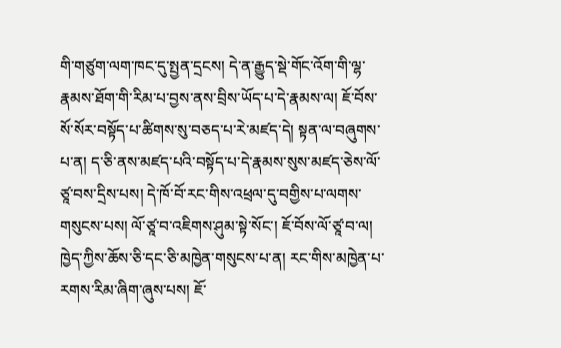གི་གཙུག་ལག་ཁང་དུ་སྤྱན་དྲངས། དེ་ན་རྒྱུད་སྡེ་གོང་འོག་གི་ལྷ་རྣམས་ཐོག་གི་རིམ་པ་བྱས་ནས་བྲིས་ཡོད་པ་དེ་རྣམས་ལ། ཇོ་བོས་སོ་སོར་བསྟོད་པ་ཚིགས་སུ་བཅད་པ་རེ་མཛད་དེ། སྟན་ལ་བཞུགས་པ་ན། ད་ཅི་ནས་མཛད་པའི་བསྟོད་པ་དེ་རྣམས་སུས་མཛད་ཅེས་ལོ་ཙཱ་བས་དྲིས་པས། དེ་ཁོ་བོ་རང་གིས་འཕྲལ་དུ་བགྱིས་པ་ལགས་གསུངས་པས། ལོ་ཙཱ་བ་འཇིགས་ཤུམ་སྟེ་སོང་། ཇོ་བོས་ལོ་ཙཱ་བ་ལ། ཁྱེད་ཀྱིས་ཆོས་ཅི་དང་ཅི་མཁྱེན་གསུངས་པ་ན། རང་གིས་མཁྱེན་པ་རགས་རིམ་ཞིག་ཞུས་པས། ཇོ་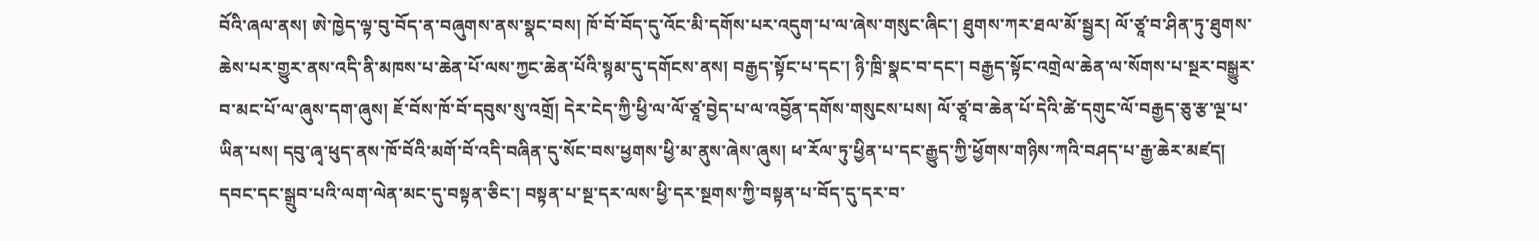བོའི་ཞལ་ནས། ཨེ་ཁྱེད་ལྟ་བུ་བོད་ན་བཞུགས་ནས་སྣང་བས། ཁོ་བོ་བོད་དུ་འོང་མི་དགོས་པར་འདུག་པ་ལ་ཞེས་གསུང་ཞིང་། ཐུགས་ཀར་ཐལ་མོ་སྦྱར། ལོ་ཙཱ་བ་ཤིན་ཏུ་ཐུགས་ཆེས་པར་གྱུར་ནས་འདི་ནི་མཁས་པ་ཆེན་པོ་ལས་ཀྱང་ཆེན་པོའི་སྙམ་དུ་དགོངས་ནས། བརྒྱད་སྟོང་པ་དང་། ཉི་ཁྲི་སྣང་བ་དང་། བརྒྱད་སྟོང་འགྲེལ་ཆེན་ལ་སོགས་པ་སྔར་བསྒྱུར་བ་མང་པོ་ལ་ཞུས་དག་ཞུས། ཇོ་བོས་ཁོ་བོ་དབུས་སུ་འགྲོ། དེར་ངེད་ཀྱི་ཕྱི་ལ་ལོ་ཙཱ་བྱེད་པ་ལ་འབྱོན་དགོས་གསུངས་པས། ལོ་ཙཱ་བ་ཆེན་པོ་དེའི་ཚེ་དགུང་ལོ་བརྒྱད་ཅུ་རྩ་ལྔ་པ་ཡིན་པས། དབུ་ཞྭ་ཕུད་ནས་ཁོ་བོའི་མགོ་བོ་འདི་བཞིན་དུ་སོང་བས་ཕྱགས་ཕྱི་མ་ནུས་ཞེས་ཞུས། ཕ་རོལ་ཏུ་ཕྱིན་པ་དང་རྒྱུད་ཀྱི་ཕྱོགས་གཉིས་ཀའི་བཤད་པ་རྒྱ་ཆེར་མཛད། དབང་དང་སྒྲུབ་པའི་ལག་ལེན་མང་དུ་བསྟན་ཅིང་། བསྟན་པ་སྔ་དར་ལས་ཕྱི་དར་སྔགས་ཀྱི་བསྟན་པ་བོད་དུ་དར་བ་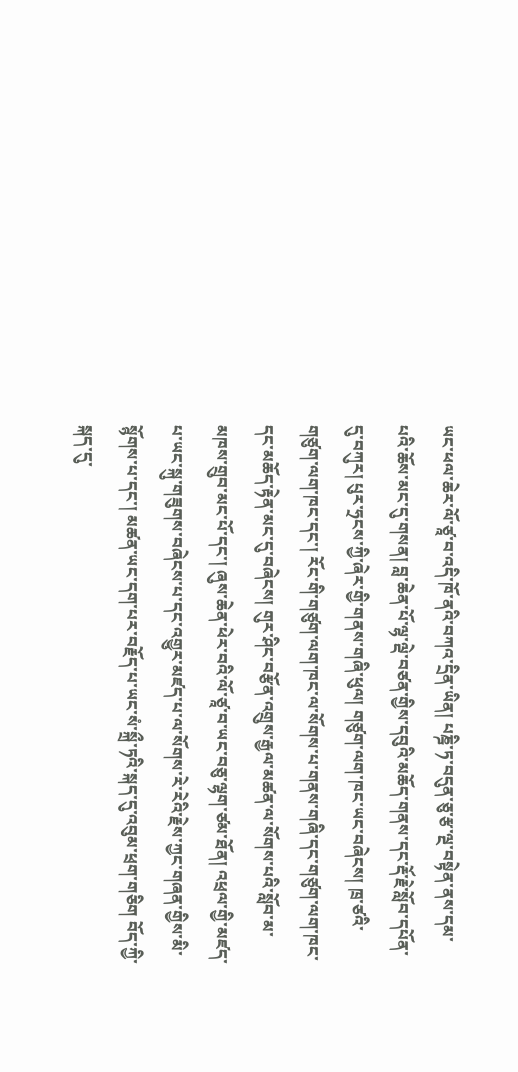ཡང་ཕལ་ཆེར་ལོ་ཙཱ་བ་འདི་ཁོ་ནའི་བཀའ་དྲིན་ཡིན། པཎྜི་ཏ་བདུན་ཅུ་རྩ་ལྔ་བསྟེན་ནས་དམ་པའི་ཆོས་མང་དུ་གསན། བླ་ཆེན་པོ་ལྷ་ལྡེ་བཙན་གྱིས་དབུའི་མཆོད་གནས་དང་རྡོ་རྗེ་སློབ་དཔོན་དུ་བཀུར། པུར་ཧྲངས་ཀྱི་ཞེར་གྱི་གནས་གཞི་ཕུལ། གཙུག་ལག་ཁང་ཡང་བཞེངས། ཁྲ་ཙའི་གཙུག་ལག་ཁང་དང་། རོང་གི་གཙུག་ལག་ཁང་ལ་སོགས་པ་གནས་གཞི་དང་གཙུག་ལག་ཁང་དང་མཆོད་རྟེན་མང་དུ་བཞེངས། གུར་ཤིང་བརྩོན་འགྲུས་རྒྱལ་མཚན་ལ་སོགས་པའི་སློབ་མ་མཁས་གྲུབ་མང་པོ་དང་། ཞུས་ཆེན་ཕེར་བའི་ལོ་ཙཱ་བ་ཡང་བཅུ་ལྷག་ཙམ་ཐོན། འཕྲལ་གྱི་མཛད་པ་ཡང་སྐུ་གཟུགས་བཞེངས་པ་དང་འགྱུར་མཛད་པ་ལ་སོགས་རེ་རེའི་རྗེས་ཀྱང་གཞན་གྱིས་མི་སྙོགས་པ་དང་། མཚན་ཡང་དག་པར་བརྗོད་པ་ཡང་སཾ་སྐྲྀ་ཏའི་སྐད་དུ་འབུམ་ཕྲག་གཅིག བོད་ཀྱི་སྐད་དུ་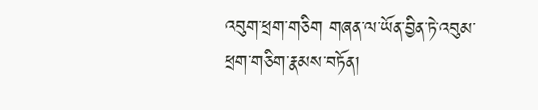འབུག་ཕྲག་གཅིག གཞན་ལ་ཡོན་བྱིན་ཏེ་འབུམ་ཕྲག་གཅིག་རྣམས་བཏོན།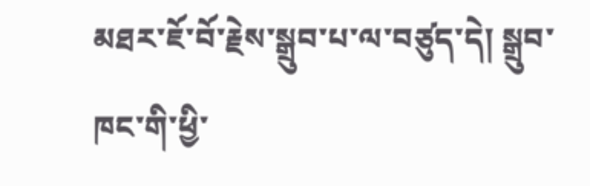མཐར་ཇོ་བོ་རྗེས་སྒྲུབ་པ་ལ་བཙུད་དེ། སྒྲུབ་ཁང་གི་ཕྱི་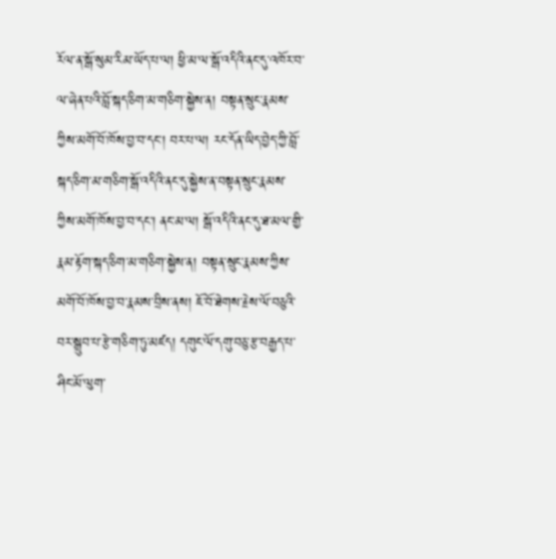རོལ་ན་སྒོ་སུམ་རིམ་ཡོད་པ་ལ། ཕྱི་མ་ལ་སྒོ་འདིའི་ནང་དུ་འཁོར་བ་ལ་ཞེན་པའི་བློ་སྐད་ཅིག་མ་གཅིག་སྐྱེས་ན། བསྟན་སྲུང་རྣམས་ཀྱིས་མགོ་བོ་ཁོས་བྱ་བ་དང་། བར་པ་ལ། རང་དོན་ཡིད་བྱེད་ཀྱི་བློ་སྐད་ཅིག་མ་གཅིག་སྒོ་འདིའི་ནང་དུ་སྐྱེས་ན་བསྟན་སྲུང་རྣམས་ཀྱིས་མགོ་ཁོས་བྱ་བ་དང་། ནང་མ་ལ། སྒོ་འདིའི་ནང་དུ་ཐ་མལ་གྱི་རྣམ་རྟོག་སྐད་ཅིག་མ་གཅིག་སྐྱེས་ན། བསྟན་སྲུང་རྣམས་ཀྱིས་མགོ་བོ་ཁོས་བྱ་བ་རྣམས་བྲིས་ནས། ཇོ་བོ་ཐེགས་རྗེས་ལོ་བཅུའི་བར་སྒྲུབ་པ་རྩེ་གཅིག་ཏུ་མཛད། དགུང་ལོ་དགུ་བཅུ་རྩ་བརྒྱད་པ་ཤིང་མོ་ལུག་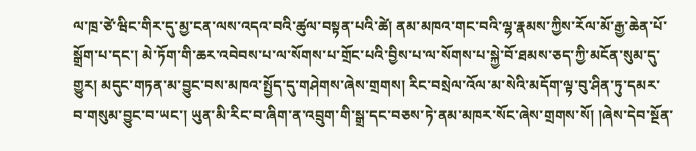ལ་ཁྲ་ཙེ་ཝིང་གིར་དུ་མྱ་ངན་ལས་འདའ་བའི་ཚུལ་བསྟན་པའི་ཚེ། ནམ་མཁའ་གང་བའི་ལྷ་རྣམས་ཀྱིས་རོལ་མོ་རྒྱ་ཆེན་པོ་སྒྲོག་པ་དང་། མེ་ཏོག་གི་ཆར་འབེབས་པ་ལ་སོགས་པ་གྲོང་པའི་བྱིས་པ་ལ་སོགས་པ་སྐྱེ་བོ་ཐམས་ཅད་ཀྱི་མངོན་སུམ་དུ་གྱུར། མདུང་གཏན་མ་བྱུང་བས་མཁའ་སྤྱོད་དུ་གཤེགས་ཞེས་གྲགས། རིང་བསྲེལ་འོལ་མ་སེའི་མདོག་ལྟ་བུ་ཤིན་ཏུ་དམར་བ་གསུམ་བྱུང་བ་ཡང་། ཡུན་མི་རིང་བ་ཞིག་ན་འབྲུག་གི་སྒྲ་དང་བཅས་ཏེ་ནམ་མཁར་སོང་ཞེས་གྲགས་སོ། །ཞེས་དེབ་སྔོན་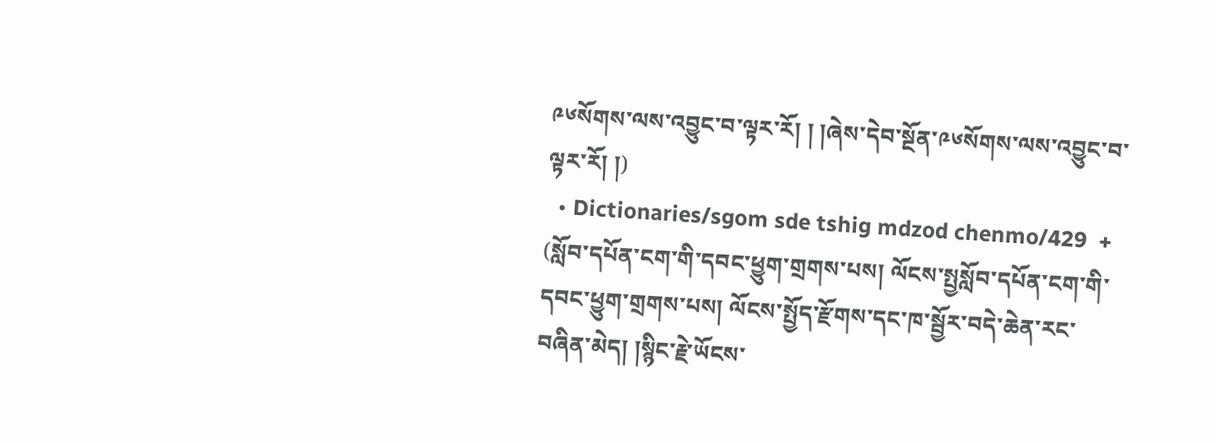༩༦སོགས་ལས་འབྱུང་བ་ལྟར་རོ། ། །ཞེས་དེབ་སྔོན་༩༦སོགས་ལས་འབྱུང་བ་ལྟར་རོ། །)
  • Dictionaries/sgom sde tshig mdzod chenmo/429  + (སློབ་དཔོན་ངག་གི་དབང་ཕྱུག་གྲགས་པས། ལོངས་སྤྱསློབ་དཔོན་ངག་གི་དབང་ཕྱུག་གྲགས་པས། ལོངས་སྤྱོད་རྫོགས་དང་ཁ་སྦྱོར་བདེ་ཆེན་རང་བཞིན་མེད། །སྙིང་རྗེ་ཡོངས་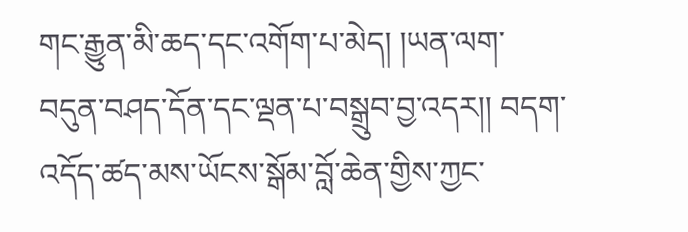གང་རྒྱུན་མི་ཆད་དང་འགོག་པ་མེད། །ཡན་ལག་བདུན་བཤད་དོན་དང་ལྡན་པ་བསྒྲུབ་བྱ་འདར།། བདག་འདོད་ཚད་མས་ཡོངས་སྒོམ་བློ་ཆེན་གྱིས་ཀྱང་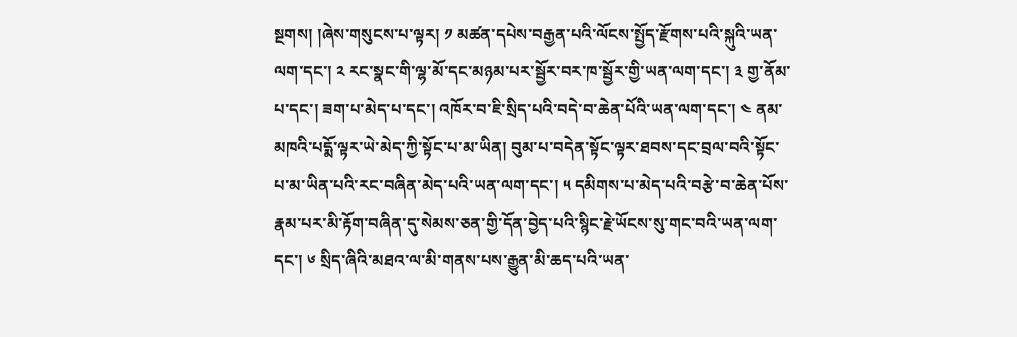སྔགས། །ཞེས་གསུངས་པ་ལྟར། ༡ མཚན་དཔེས་བརྒྱན་པའི་ལོངས་སྤྱོད་རྫོགས་པའི་སྐུའི་ཡན་ལག་དང་། ༢ རང་སྣང་གི་ལྷ་མོ་དང་མཉམ་པར་སྦྱོར་བར་ཁ་སྦྱོར་གྱི་ཡན་ལག་དང་། ༣ གྱ་ནོམ་པ་དང་། ཟག་པ་མེད་པ་དང་། འཁོར་བ་ཇི་སྲིད་པའི་བདེ་བ་ཆེན་པོའི་ཡན་ལག་དང་། ༤ ནམ་མཁའི་པདྨོ་ལྟར་ཡེ་མེད་ཀྱི་སྟོང་པ་མ་ཡིན། བུམ་པ་བདེན་སྟོང་ལྟར་ཐབས་དང་བྲལ་བའི་སྟོང་པ་མ་ཡིན་པའི་རང་བཞིན་མེད་པའི་ཡན་ལག་དང་། ༥ དམིགས་པ་མེད་པའི་བརྩེ་བ་ཆེན་པོས་རྣམ་པར་མི་རྟོག་བཞིན་དུ་སེམས་ཅན་གྱི་དོན་བྱེད་པའི་སྙིང་རྗེ་ཡོངས་སུ་གང་བའི་ཡན་ལག་དང་། ༦ སྲིད་ཞིའི་མཐའ་ལ་མི་གནས་པས་རྒྱུན་མི་ཆད་པའི་ཡན་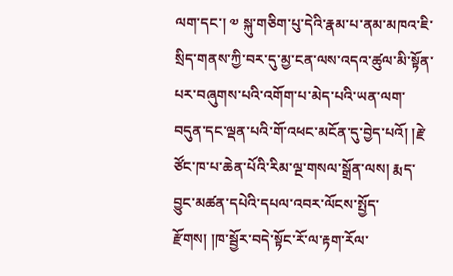ལག་དང་། ༧ སྐུ་གཅིག་པུ་དེའི་རྣམ་པ་ནམ་མཁའ་ཇི་སྲིད་གནས་ཀྱི་བར་དུ་མྱ་ངན་ལས་འདའ་ཚུལ་མི་སྟོན་པར་བཞུགས་པའི་འགོག་པ་མེད་པའི་ཡན་ལག་བདུན་དང་ལྡན་པའི་གོ་འཕང་མངོན་དུ་བྱེད་པའོ། །རྗེ་ཙོང་ཁ་པ་ཆེན་པོའི་རིམ་ལྔ་གསལ་སྒྲོན་ལས། རྨད་བྱུང་མཚན་དཔེའི་དཔལ་འབར་ལོངས་སྤྱོད་རྫོགས། །ཁ་སྦྱོར་བདེ་སྟོང་རོ་ལ་རྟག་རོལ་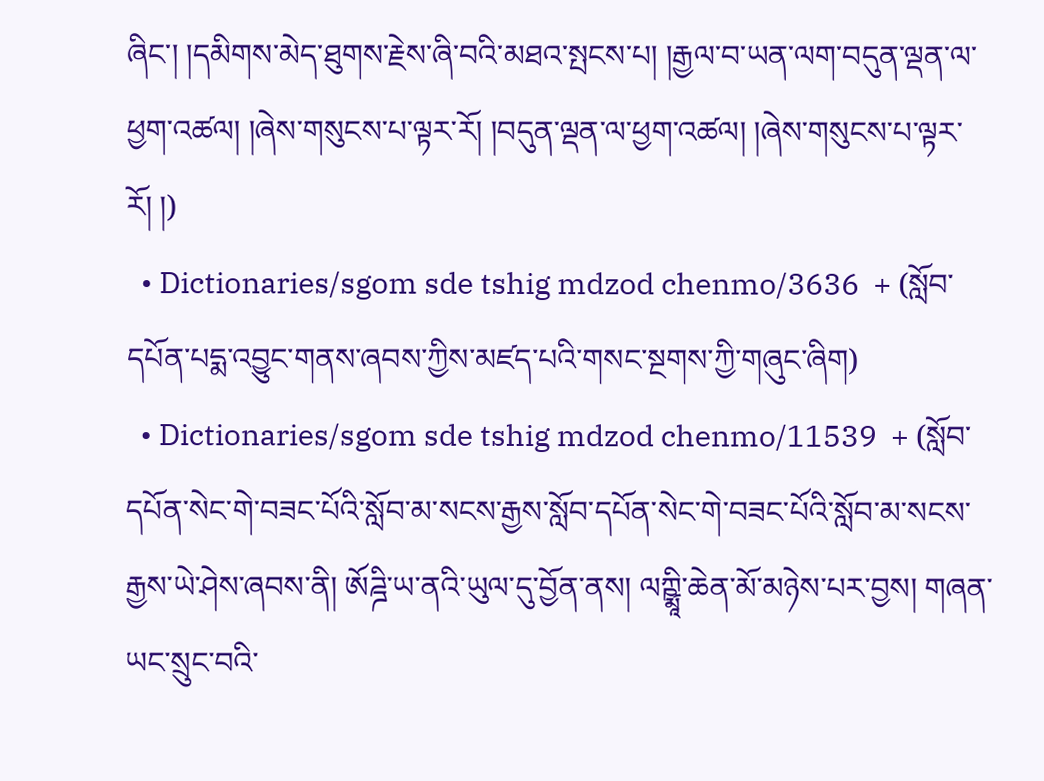ཞིང་། །དམིགས་མེད་ཐུགས་རྗེས་ཞི་བའི་མཐའ་སྤངས་པ། །རྒྱལ་བ་ཡན་ལག་བདུན་ལྡན་ལ་ཕྱག་འཚལ། །ཞེས་གསུངས་པ་ལྟར་རོ། །བདུན་ལྡན་ལ་ཕྱག་འཚལ། །ཞེས་གསུངས་པ་ལྟར་རོ། །)
  • Dictionaries/sgom sde tshig mdzod chenmo/3636  + (སློབ་དཔོན་པདྨ་འབྱུང་གནས་ཞབས་ཀྱིས་མཛད་པའི་གསང་སྔགས་ཀྱི་གཞུང་ཞིག)
  • Dictionaries/sgom sde tshig mdzod chenmo/11539  + (སློབ་དཔོན་སེང་གེ་བཟང་པོའི་སློབ་མ་སངས་རྒྱས་སློབ་དཔོན་སེང་གེ་བཟང་པོའི་སློབ་མ་སངས་རྒྱས་ཡེ་ཤེས་ཞབས་ནི། ཨོཌྜི་ཡ་ནའི་ཡུལ་དུ་བྱོན་ནས། ལཀྵྨཱི་ཆེན་མོ་མཉེས་པར་བྱས། གཞན་ཡང་སྲུང་བའི་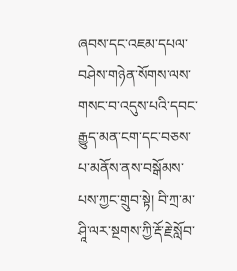ཞབས་དང་འཇམ་དཔལ་བཤེས་གཉེན་སོགས་ལས་གསང་བ་འདུས་པའི་དབང་རྒྱུད་མན་ངག་དང་བཅས་པ་མནོས་ནས་བསྒོམས་པས་ཀྱང་གྲུབ་སྟེ། བི་ཀྲ་མ་ཤཱི་ལར་སྔགས་ཀྱི་རྡོ་རྗེ་སློབ་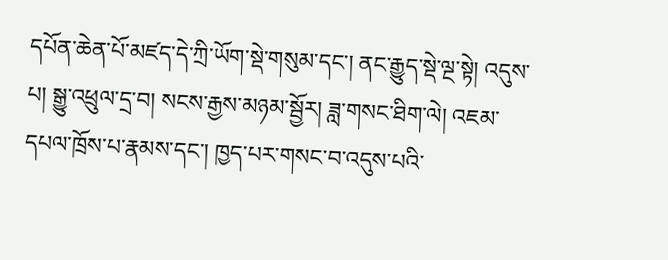དཔོན་ཆེན་པོ་མཛད་དེ་ཀྲི་ཡོག་སྡེ་གསུམ་དང་། ནང་རྒྱུད་སྡེ་ལྔ་སྟེ། འདུས་པ། སྒྱུ་འཕྲུལ་དྲ་བ། སངས་རྒྱས་མཉམ་སྦྱོར། ཟླ་གསང་ཐིག་ལེ། འཇམ་དཔལ་ཁྲོས་པ་རྣམས་དང་། ཁྱད་པར་གསང་བ་འདུས་པའི་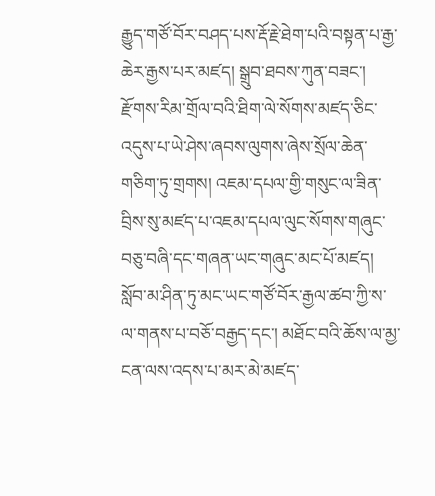རྒྱུད་གཙོ་བོར་བཤད་པས་རྡོ་རྗེ་ཐེག་པའི་བསྟན་པ་རྒྱ་ཆེར་རྒྱས་པར་མཛད། སྒྲུབ་ཐབས་ཀུན་བཟང་། རྫོགས་རིམ་གྲོལ་བའི་ཐིག་ལེ་སོགས་མཛད་ཅིང་འདུས་པ་ཡེ་ཤེས་ཞབས་ལུགས་ཞེས་སྲོལ་ཆེན་གཅིག་ཏུ་གྲགས། འཇམ་དཔལ་གྱི་གསུང་ལ་ཟིན་བྲིས་སུ་མཛད་པ་འཇམ་དཔལ་ལུང་སོགས་གཞུང་བཅུ་བཞི་དང་གཞན་ཡང་གཞུང་མང་པོ་མཛད། སློབ་མ་ཤིན་ཏུ་མང་ཡང་གཙོ་བོར་རྒྱལ་ཚབ་ཀྱི་ས་ལ་གནས་པ་བཅོ་བརྒྱད་དང་། མཐོང་བའི་ཆོས་ལ་མྱ་ངན་ལས་འདས་པ་མར་མེ་མཛད་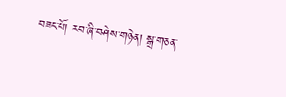བཟང་པོ། རབ་ཞི་བཤེས་གཉེན། སྒྲ་གཅན་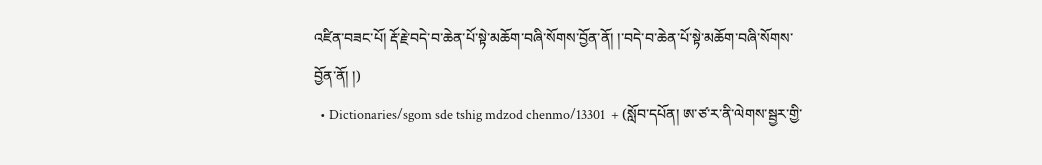འཛིན་བཟང་པོ། རྡོ་རྗེ་བདེ་བ་ཆེན་པོ་སྟེ་མཆོག་བཞི་སོགས་བྱོན་ནོ། །་བདེ་བ་ཆེན་པོ་སྟེ་མཆོག་བཞི་སོགས་བྱོན་ནོ། །)
  • Dictionaries/sgom sde tshig mdzod chenmo/13301  + (སློབ་དཔོན། ཨ་ཙ་ར་ནི་ལེགས་སྦྱར་གྱི་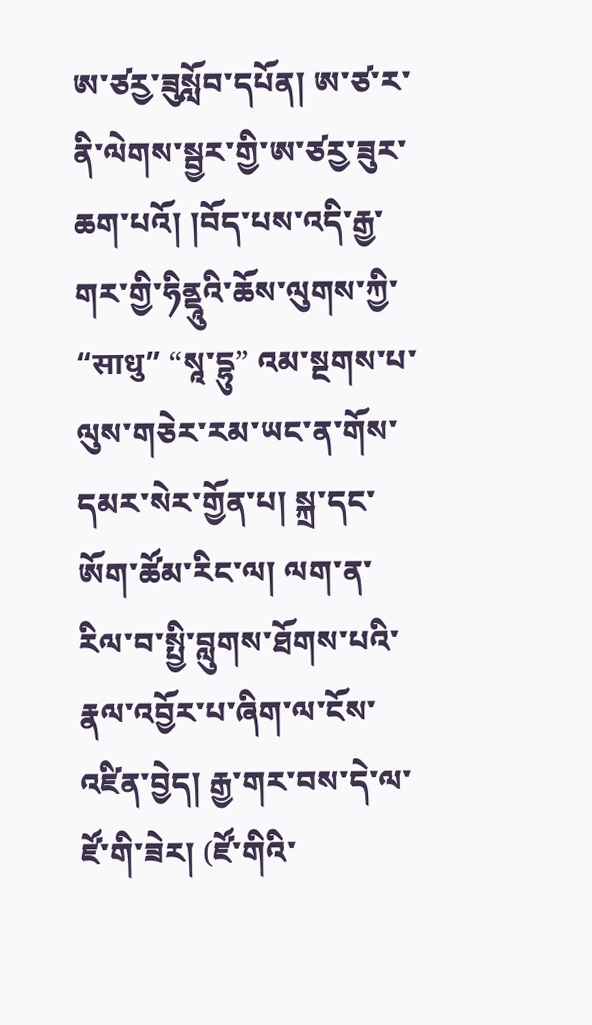ཨ་ཙརྱ་ཟུསློབ་དཔོན། ཨ་ཙ་ར་ནི་ལེགས་སྦྱར་གྱི་ཨ་ཙརྱ་ཟུར་ཆག་པའོ། །བོད་པས་འདི་རྒྱ་གར་གྱི་ཧིནྡཱུའི་ཆོས་ལུགས་ཀྱི་ “साधु” “སཱ་དྷུ” འམ་སྔགས་པ་ལུས་གཅེར་རམ་ཡང་ན་གོས་དམར་སེར་གྱོན་པ། སྐྲ་དང་ཨོག་ཚོམ་རིང་ལ། ལག་ན་རིལ་བ་སྤྱི་བླུགས་ཐོགས་པའི་རྣལ་འབྱོར་པ་ཞིག་ལ་ངོས་འཛིན་བྱེད། རྒྱ་གར་བས་དེ་ལ་ཛོ་གི་ཟེར། (ཛོ་གིའི་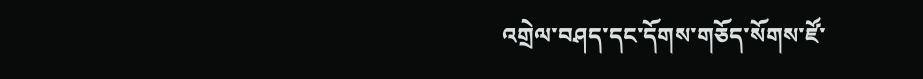འགྲེལ་བཤད་དང་དོགས་གཅོད་སོགས་ཛོ་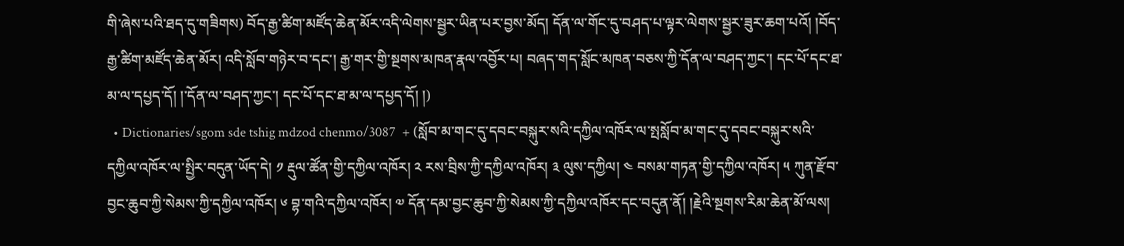གི་ཞེས་པའི་ཐད་དུ་གཟིགས) བོད་རྒྱ་ཚིག་མཛོད་ཆེན་མོར་འདི་ལེགས་སྦྱར་ཡིན་པར་བྱས་མོད། དོན་ལ་གོང་དུ་བཤད་པ་ལྟར་ལེགས་སྦྱར་ཟུར་ཆག་པའོ། །བོད་རྒྱ་ཚིག་མཛོད་ཆེན་མོར། འདི་སློབ་གཉེར་བ་དང་། རྒྱ་གར་གྱི་སྔགས་མཁན་རྣལ་འབྱོར་པ། བཞད་གད་སློང་མཁན་བཅས་ཀྱི་དོན་ལ་བཤད་ཀྱང་། དང་པོ་དང་ཐ་མ་ལ་དཔྱད་དོ། །་དོན་ལ་བཤད་ཀྱང་། དང་པོ་དང་ཐ་མ་ལ་དཔྱད་དོ། །)
  • Dictionaries/sgom sde tshig mdzod chenmo/3087  + (སློབ་མ་གང་དུ་དབང་བསྐུར་སའི་དཀྱིལ་འཁོར་ལ་སྤསློབ་མ་གང་དུ་དབང་བསྐུར་སའི་དཀྱིལ་འཁོར་ལ་སྤྱིར་བདུན་ཡོད་དེ། ༡ རྡུལ་ཚོན་གྱི་དཀྱིལ་འཁོར། ༢ རས་བྲིས་ཀྱི་དཀྱིལ་འཁོར། ༣ ལུས་དཀྱིལ། ༤ བསམ་གཏན་གྱི་དཀྱིལ་འཁོར། ༥ ཀུན་རྫོབ་བྱང་ཆུབ་ཀྱི་སེམས་ཀྱི་དཀྱིལ་འཁོར། ༦ བྷ་གའི་དཀྱིལ་འཁོར། ༧ དོན་དམ་བྱང་ཆུབ་ཀྱི་སེམས་ཀྱི་དཀྱིལ་འཁོར་དང་བདུན་ནོ། །རྗེའི་སྔགས་རིམ་ཆེན་མོ་ལས།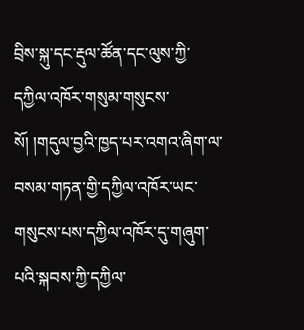བྲིས་སྐུ་དང་རྡུལ་ཚོན་དང་ལུས་ཀྱི་དཀྱིལ་འཁོར་གསུམ་གསུངས་སོ། །གདུལ་བྱའི་ཁྱད་པར་འགའ་ཞིག་ལ་བསམ་གཏན་གྱི་དཀྱིལ་འཁོར་ཡང་གསུངས་པས་དཀྱིལ་འཁོར་དུ་གཞུག་པའི་སྐབས་ཀྱི་དཀྱིལ་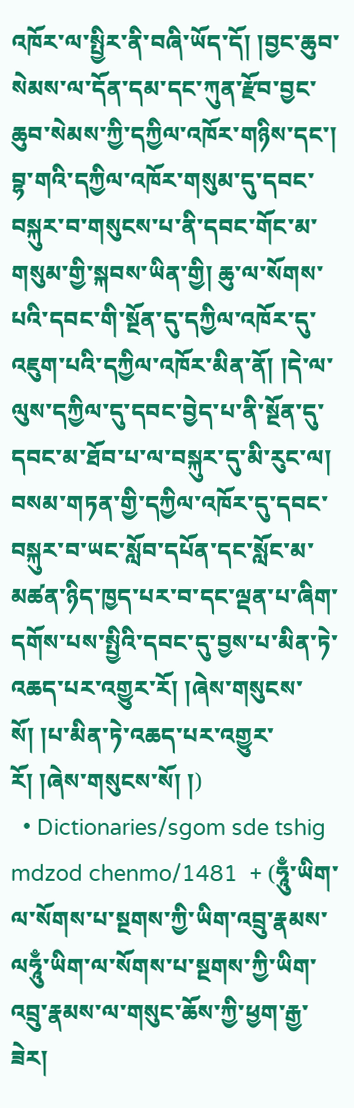འཁོར་ལ་སྤྱིར་ནི་བཞི་ཡོད་དོ། །བྱང་ཆུབ་སེམས་ལ་དོན་དམ་དང་ཀུན་རྫོབ་བྱང་ཆུབ་སེམས་ཀྱི་དཀྱིལ་འཁོར་གཉིས་དང་། བྷ་གའི་དཀྱིལ་འཁོར་གསུམ་དུ་དབང་བསྐུར་བ་གསུངས་པ་ནི་དབང་གོང་མ་གསུམ་གྱི་སྐབས་ཡིན་གྱི། ཆུ་ལ་སོགས་པའི་དབང་གི་སྔོན་དུ་དཀྱིལ་འཁོར་དུ་འཇུག་པའི་དཀྱིལ་འཁོར་མིན་ནོ། །དེ་ལ་ལུས་དཀྱིལ་དུ་དབང་བྱེད་པ་ནི་སྔོན་དུ་དབང་མ་ཐོབ་པ་ལ་བསྐུར་དུ་མི་རུང་ལ། བསམ་གཏན་གྱི་དཀྱིལ་འཁོར་དུ་དབང་བསྐུར་བ་ཡང་སློབ་དཔོན་དང་སློང་མ་མཚན་ཉིད་ཁྱད་པར་བ་དང་ལྡན་པ་ཞིག་དགོས་པས་སྤྱིའི་དབང་དུ་བྱས་པ་མིན་ཏེ་འཆད་པར་འགྱུར་རོ། །ཞེས་གསུངས་སོ། །པ་མིན་ཏེ་འཆད་པར་འགྱུར་རོ། །ཞེས་གསུངས་སོ། །)
  • Dictionaries/sgom sde tshig mdzod chenmo/1481  + (ཧཱུྃ་ཡིག་ལ་སོགས་པ་སྔགས་ཀྱི་ཡིག་འབྲུ་རྣམས་ལཧཱུྃ་ཡིག་ལ་སོགས་པ་སྔགས་ཀྱི་ཡིག་འབྲུ་རྣམས་ལ་གསུང་ཆོས་ཀྱི་ཕྱག་རྒྱ་ཟེར།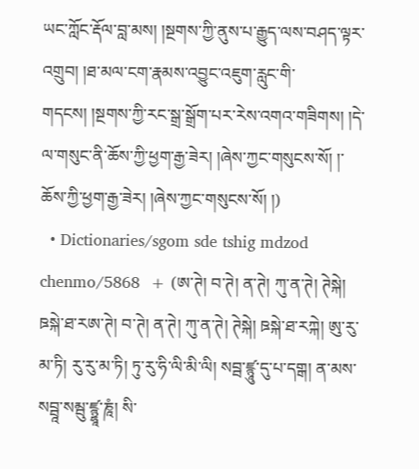ཡང་ཀློང་རྡོལ་བླ་མས། །སྔགས་ཀྱི་ནུས་པ་རྒྱུད་ལས་བཤད་ལྟར་འགྲུབ། །ཐ་མལ་ངག་རྣམས་འབྱུང་འཇུག་རླུང་གི་གདངས། །སྔགས་ཀྱི་རང་སྒྲ་སྒྲོག་པར་རེས་འགའ་གཟིགས། །དེ་ལ་གསུང་ནི་ཆོས་ཀྱི་ཕྱག་རྒྱ་ཟེར། །ཞེས་ཀྱང་གསུངས་སོ། །་ཆོས་ཀྱི་ཕྱག་རྒྱ་ཟེར། །ཞེས་ཀྱང་གསུངས་སོ། །)
  • Dictionaries/sgom sde tshig mdzod chenmo/5868  + (ཨ་ཊེ། བ་ཊེ། ན་ཊེ། ཀུ་ན་ཊེ། ཊེསྐེ། ཋསྐེ་ཐ་རཨ་ཊེ། བ་ཊེ། ན་ཊེ། ཀུ་ན་ཊེ། ཊེསྐེ། ཋསྐེ་ཐ་རཀྐེ། ཨུ་རུ་མ་ཏི། རུ་རུ་མ་ཏི། ཏུ་རུ་ཧི་ལི་མི་ལི། སབྦ་ཛྙཱུ་དུ་པ་དགྒ། ན་མས་སབྦཱ་སམྦུ་ཛྙྷཱ་ཎཱཾ། སི་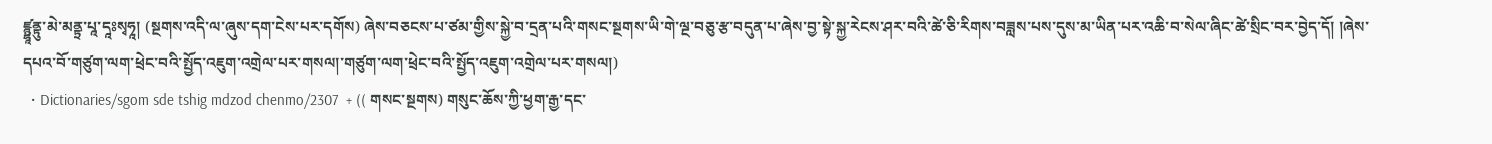ཛྙྷཱནྟུ་མེ་མནྟྲ་པཱ་དཱཿསྭཧཱ། (སྔགས་འདི་ལ་ཞུས་དག་ངེས་པར་དགོས) ཞེས་བཅངས་པ་ཙམ་གྱིས་སྐྱེ་བ་དྲན་པའི་གསང་སྔགས་ཡི་གེ་ལྔ་བཅུ་རྩ་བདུན་པ་ཞེས་བྱ་སྟེ་སྐྱ་རེངས་ཤར་བའི་ཚེ་ཅི་རིགས་བཟླས་པས་དུས་མ་ཡིན་པར་འཆི་བ་སེལ་ཞིང་ཚེ་སྲིང་བར་བྱེད་དོ། །ཞེས་དཔའ་བོ་གཙུག་ལག་ཕྲེང་བའི་སྤྱོད་འཇུག་འགྲེལ་པར་གསལ།་གཙུག་ལག་ཕྲེང་བའི་སྤྱོད་འཇུག་འགྲེལ་པར་གསལ།)
  • Dictionaries/sgom sde tshig mdzod chenmo/2307  + (( གསང་སྔགས) གསུང་ཆོས་ཀྱི་ཕྱག་རྒྱ་དང་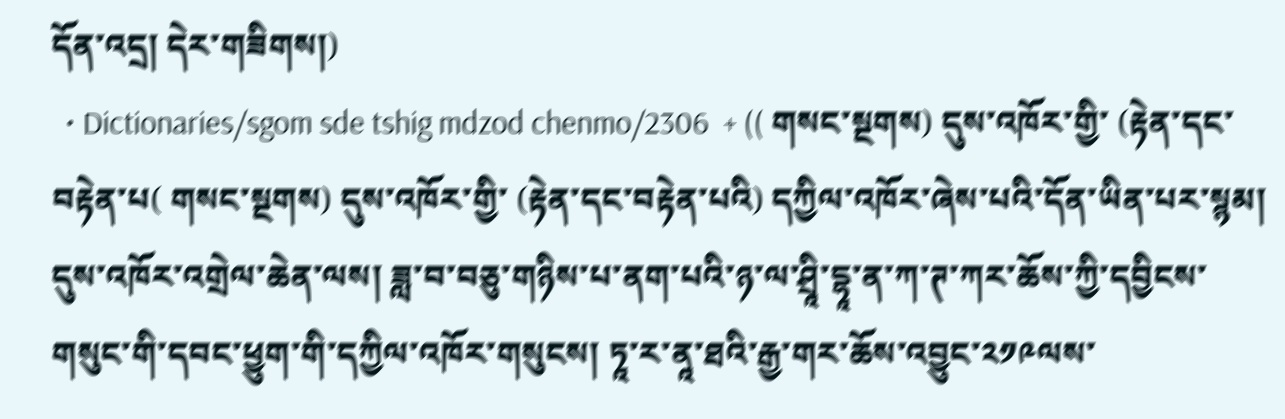དོན་འདྲ། དེར་གཟིགས།)
  • Dictionaries/sgom sde tshig mdzod chenmo/2306  + (( གསང་སྔགས) དུས་འཁོར་གྱི་ (རྟེན་དང་བརྟེན་པ( གསང་སྔགས) དུས་འཁོར་གྱི་ (རྟེན་དང་བརྟེན་པའི) དཀྱིལ་འཁོར་ཞེས་པའི་དོན་ཡིན་པར་སྙམ། དུས་འཁོར་འགྲེལ་ཆེན་ལས། ཟླ་བ་བཅུ་གཉིས་པ་ནག་པའི་ཉ་ལ་ཤྲཱི་དྷཱ་ན་ཀ་ཊ་ཀར་ཆོས་ཀྱི་དབྱིངས་གསུང་གི་དབང་ཕྱུག་གི་དཀྱིལ་འཁོར་གསུངས། ཏཱ་ར་ནཱ་ཐའི་རྒྱ་གར་ཆོས་འབྱུང་༢༡༩ལས་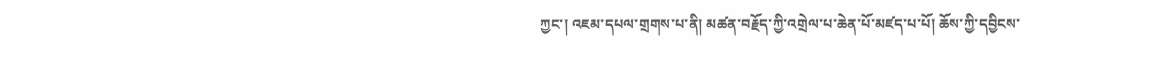ཀྱང་། འཇམ་དཔལ་གྲགས་པ་ནི། མཚན་བརྗོད་ཀྱི་འགྲེལ་པ་ཆེན་པོ་མཛད་པ་པོ། ཆོས་ཀྱི་དབྱིངས་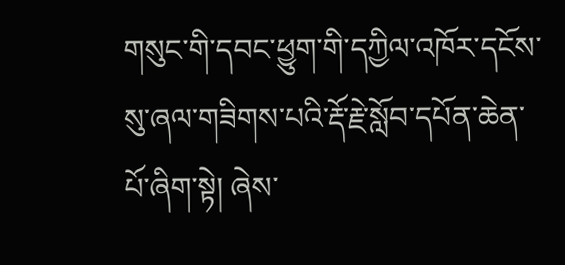གསུང་གི་དབང་ཕྱུག་གི་དཀྱིལ་འཁོར་དངོས་སུ་ཞལ་གཟིགས་པའི་རྡོ་རྗེ་སློབ་དཔོན་ཆེན་པོ་ཞིག་སྟེ། ཞེས་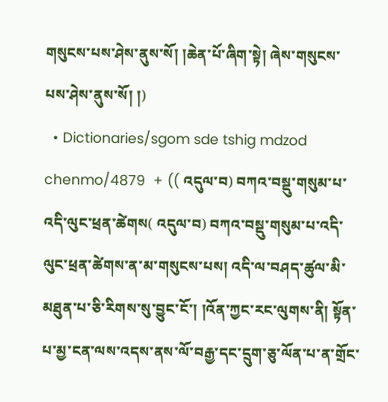གསུངས་པས་ཤེས་ནུས་སོ། །ཆེན་པོ་ཞིག་སྟེ། ཞེས་གསུངས་པས་ཤེས་ནུས་སོ། །)
  • Dictionaries/sgom sde tshig mdzod chenmo/4879  + (( འདུལ་བ) བཀའ་བསྡུ་གསུམ་པ་འདི་ལུང་ཕྲན་ཚེགས( འདུལ་བ) བཀའ་བསྡུ་གསུམ་པ་འདི་ལུང་ཕྲན་ཚེགས་ན་མ་གསུངས་པས། འདི་ལ་བཤད་ཚུལ་མི་མཐུན་པ་ཅི་རིགས་སུ་བྱུང་ངོ་། །འོན་ཀྱང་རང་ལུགས་ནི། སྟོན་པ་མྱ་ངན་ལས་འདས་ནས་ལོ་བརྒྱ་དང་དྲུག་ཅུ་ལོན་པ་ན་གྲོང་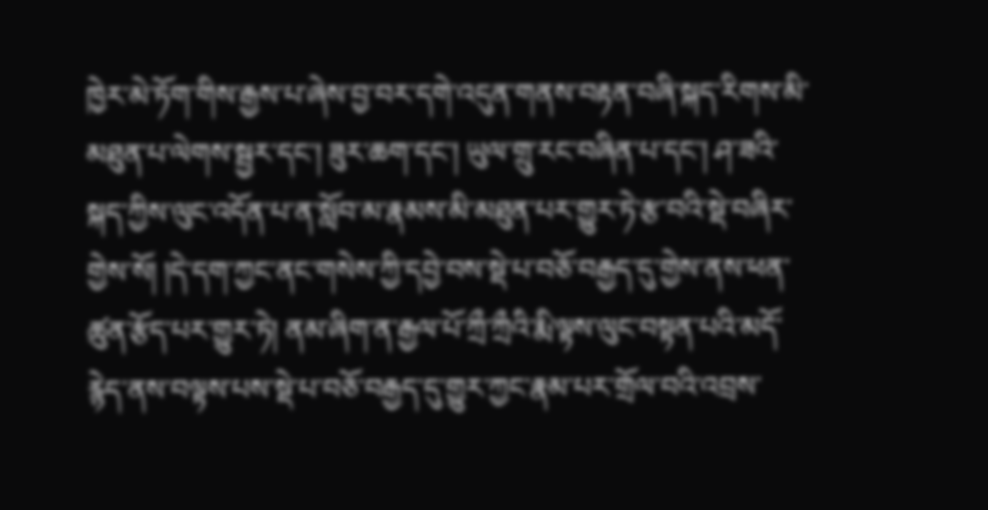ཁྱེར་མེ་ཏོག་གིས་རྒྱས་པ་ཞེས་བྱ་བར་དགེ་འདུན་གནས་བརྟན་བཞི་སྐད་རིགས་མི་མཐུན་པ་ལེགས་སྦྱར་དང་། ཟུར་ཆག་དང་། ཡུལ་གྲུ་རང་བཞིན་པ་དང་། ཤ་ཟའི་སྐད་ཀྱིས་ལུང་འདོན་པ་ན་སློབ་མ་རྣམས་མི་མཐུན་པར་གྱུར་ཏེ་རྩ་བའི་སྡེ་བཞིར་གྱེས་སོ། །དེ་དག་ཀྱང་ནང་གསེས་ཀྱི་དབྱེ་བས་སྡེ་པ་བཅོ་བརྒྱད་དུ་གྱེས་ནས་ཕན་ཚུན་རྩོད་པར་གྱུར་ཏེ། ནམ་ཞིག་ན་རྒྱལ་པོ་ཀྲྀ་ཀྲྀའི་རྨི་ལྟས་ལུང་བསྟན་པའི་མདོ་རྙེད་ནས་བལྟས་པས་སྡེ་པ་བཅོ་བརྒྱད་དུ་གྱུར་ཀྱང་རྣམ་པར་གྲོལ་བའི་འབྲས་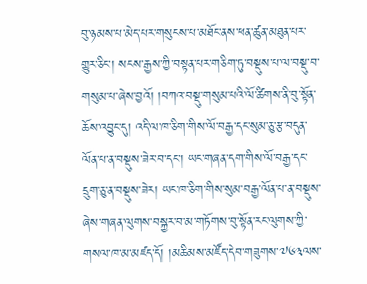བུ་ཉམས་པ་མེད་པར་གསུངས་པ་མཐོང་ནས་ཕན་ཚུན་མཐུན་པར་གྱུར་ཅིང་། སངས་རྒྱས་ཀྱི་བསྟན་པར་གཅིག་ཏུ་བསྡུས་པ་ལ་བསྡུ་བ་གསུམ་པ་ཞེས་བྱའོ། །བཀའ་བསྡུ་གསུམ་པའི་ལོ་ཚིགས་ནི་བུ་སྟོན་ཆོས་འབྱུང་དུ། འདི་ལ་ཁ་ཅིག་གིས་ལོ་བརྒྱ་དང་སུམ་ཅུ་རྩ་བདུན་ལོན་པ་ན་བསྡུས་ཟེར་བ་དང་། ཡང་གཞན་དག་གིས་ལོ་བརྒྱ་དང་དྲུག་ཅུ་ན་བསྡུས་ཟེར། ཡང་ཁ་ཅིག་གིས་སུམ་བརྒྱ་ལོན་པ་ན་བསྡུས་ཞེས་གཞན་ལུགས་བསྐྱར་བ་མ་གཏོགས་བུ་སྟོན་རང་ལུགས་ཀྱི་གསལ་ཁ་མ་མཛད་དོ། །མཆིམས་མཛོད་དེབ་གཟུགས་༧༦༣ལས་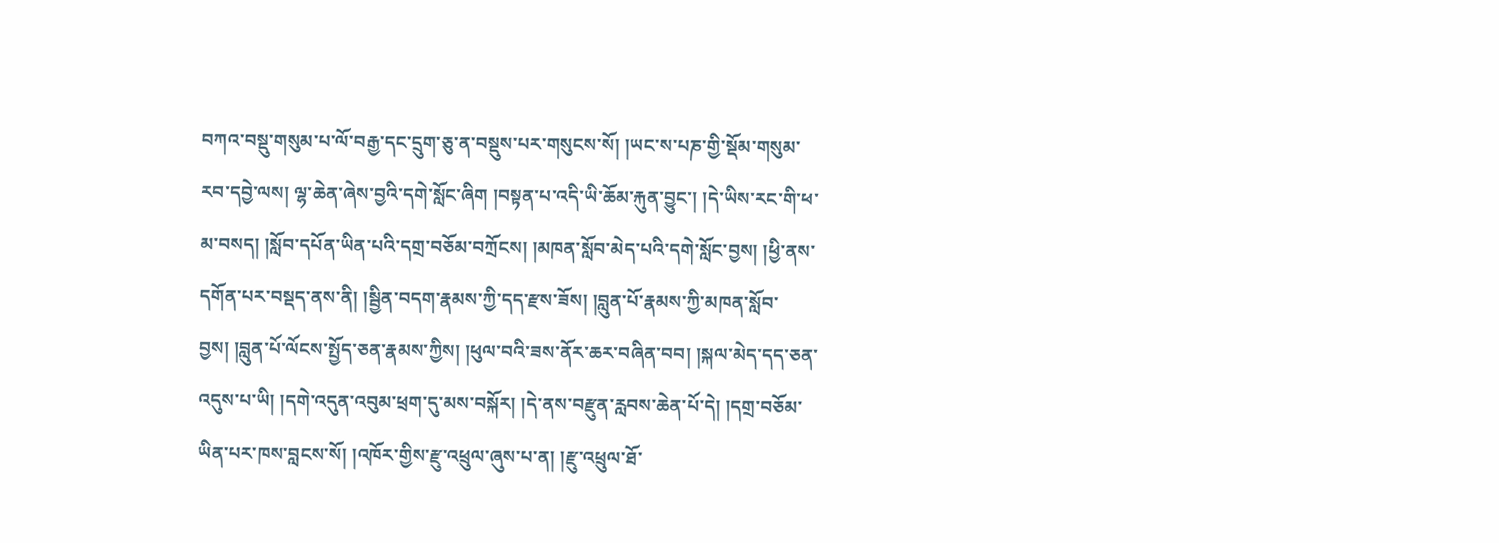བཀའ་བསྡུ་གསུམ་པ་ལོ་བརྒྱ་དང་དྲུག་ཅུ་ན་བསྡུས་པར་གསུངས་སོ། །ཡང་ས་པཎ་གྱི་སྡོམ་གསུམ་རབ་དབྱེ་ལས། ལྷ་ཆེན་ཞེས་བྱའི་དགེ་སློང་ཞིག །བསྟན་པ་འདི་ཡི་ཆོམ་རྐུན་བྱུང་། །དེ་ཡིས་རང་གི་ཕ་མ་བསད། །སློབ་དཔོན་ཡིན་པའི་དགྲ་བཅོམ་བཀྲོངས། །མཁན་སློབ་མེད་པའི་དགེ་སློང་བྱས། །ཕྱི་ནས་དགོན་པར་བསྡད་ནས་ནི། །སྦྱིན་བདག་རྣམས་ཀྱི་དད་རྫས་ཟོས། །བླུན་པོ་རྣམས་ཀྱི་མཁན་སློབ་བྱས། །བླུན་པོ་ལོངས་སྤྱོད་ཅན་རྣམས་ཀྱིས། །ཕུལ་བའི་ཟས་ནོར་ཆར་བཞིན་བབ། །སྐལ་མེད་དད་ཅན་འདུས་པ་ཡི། །དགེ་འདུན་འབུམ་ཕྲག་དུ་མས་བསྐོར། །དེ་ནས་བརྫུན་རླབས་ཆེན་པོ་དེ། །དགྲ་བཅོམ་ཡིན་པར་ཁས་བླངས་སོ། །འཁོར་གྱིས་རྫུ་འཕྲུལ་ཞུས་པ་ན། །རྫུ་འཕྲུལ་ཐོ་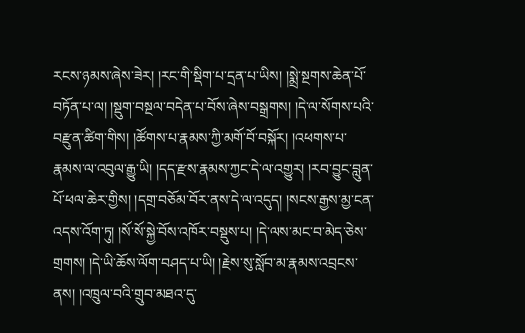རངས་ཉམས་ཞེས་ཟེར། །རང་གི་སྡིག་པ་དྲན་པ་ཡིས། །སྨྲེ་སྔགས་ཆེན་པོ་བཏོན་པ་ལ། །སྡུག་བསྔལ་བདེན་པ་བོས་ཞེས་བསྒྲགས། །དེ་ལ་སོགས་པའི་བརྫུན་ཚིག་གིས། །ཚོགས་པ་རྣམས་ཀྱི་མགོ་བོ་བསྐོར། །འཕགས་པ་རྣམས་ལ་འབུལ་རྒྱུ་ཡི། །དད་རྫས་རྣམས་ཀྱང་དེ་ལ་འགྱུར། །རབ་བྱུང་བླུན་པོ་ཕལ་ཆེར་གྱིས། །དགྲ་བཅོམ་བོར་ནས་དེ་ལ་འདུད། །སངས་རྒྱས་མྱ་ངན་འདས་འོག་ཏུ། །སོ་སོ་སྐྱེ་བོས་འཁོར་བསྡུས་པ། །དེ་ལས་མང་བ་མེད་ཅེས་གྲགས། །དེ་ཡི་ཆོས་ལོག་བཤད་པ་ཡི། །རྗེས་སུ་སློབ་མ་རྣམས་འབྲངས་ནས། །འཁྲུལ་བའི་གྲུབ་མཐའ་དུ་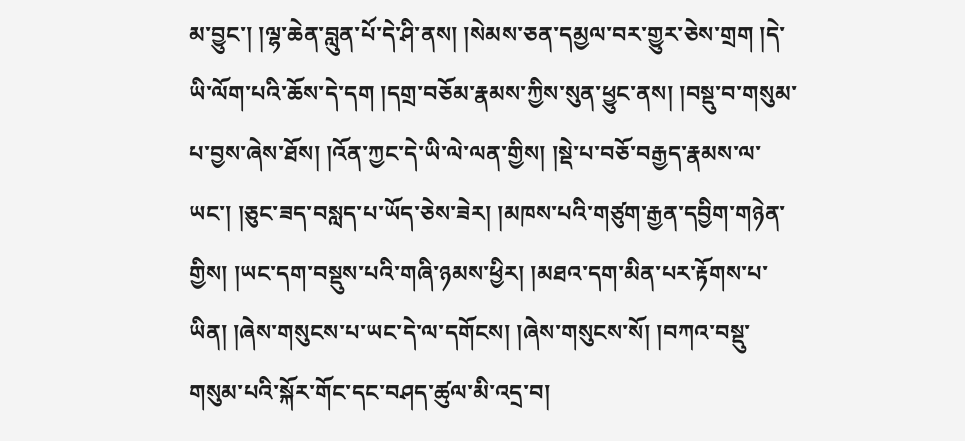མ་བྱུང་། །ལྷ་ཆེན་བླུན་པོ་དེ་ཤི་ནས། །སེམས་ཅན་དམྱལ་བར་གྱུར་ཅེས་གྲག །དེ་ཡི་ལོག་པའི་ཆོས་དེ་དག །དགྲ་བཅོམ་རྣམས་ཀྱིས་སུན་ཕྱུང་ནས། །བསྡུ་བ་གསུམ་པ་བྱས་ཞེས་ཐོས། །འོན་ཀྱང་དེ་ཡི་ལེ་ལན་གྱིས། །སྡེ་པ་བཅོ་བརྒྱད་རྣམས་ལ་ཡང་། །ཅུང་ཟད་བསླད་པ་ཡོད་ཅེས་ཟེར། །མཁས་པའི་གཙུག་རྒྱན་དབྱིག་གཉེན་གྱིས། །ཡང་དག་བསྡུས་པའི་གཞི་ཉམས་ཕྱིར། །མཐའ་དག་མིན་པར་རྟོགས་པ་ཡིན། །ཞེས་གསུངས་པ་ཡང་དེ་ལ་དགོངས། །ཞེས་གསུངས་སོ། །བཀའ་བསྡུ་གསུམ་པའི་སྐོར་གོང་དང་བཤད་ཚུལ་མི་འདྲ་བ།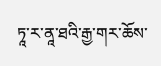ཏཱ་ར་ནཱ་ཐའི་རྒྱ་གར་ཆོས་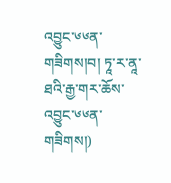འབྱུང་༦༦ན་གཟིགས།བ། ཏཱ་ར་ནཱ་ཐའི་རྒྱ་གར་ཆོས་འབྱུང་༦༦ན་གཟིགས།)